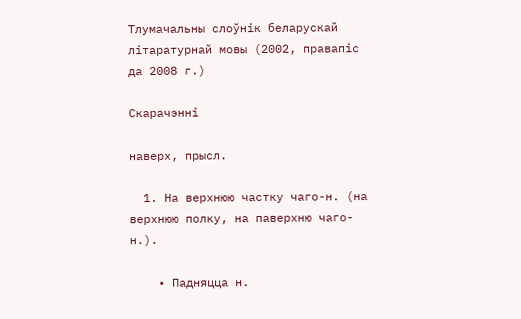Тлумачальны слоўнік беларускай літаратурнай мовы (2002, правапіс да 2008 г.)

Скарачэнні

наверх, прысл.

  1. На верхнюю частку чаго-н. (на верхнюю полку, на паверхню чаго-н.).

    • Падняцца н.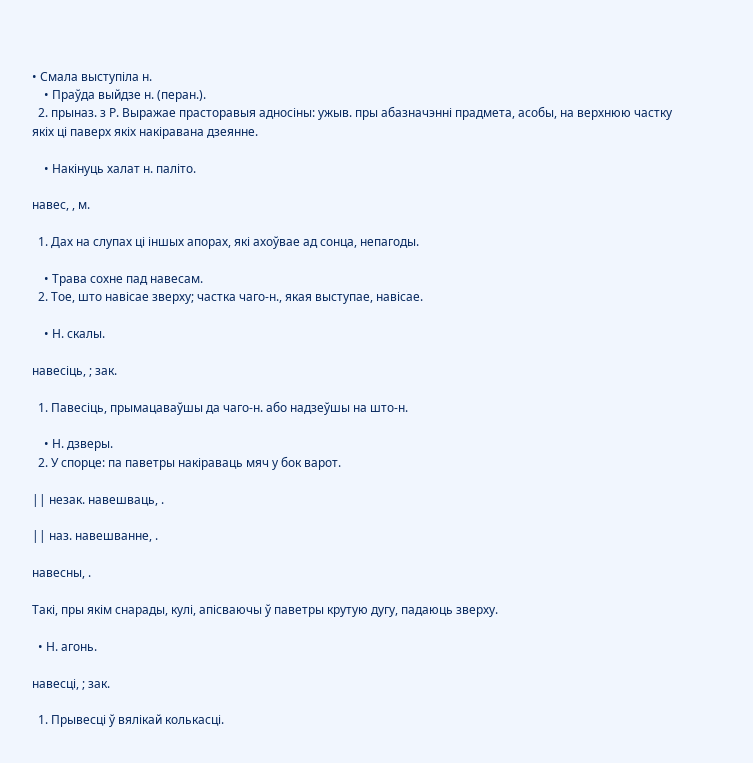• Смала выступіла н.
    • Праўда выйдзе н. (перан.).
  2. прыназ. з Р. Выражае прасторавыя адносіны: ужыв. пры абазначэнні прадмета, асобы, на верхнюю частку якіх ці паверх якіх накіравана дзеянне.

    • Накінуць халат н. паліто.

навес, , м.

  1. Дах на слупах ці іншых апорах, які ахоўвае ад сонца, непагоды.

    • Трава сохне пад навесам.
  2. Тое, што навісае зверху; частка чаго-н., якая выступае, навісае.

    • Н. скалы.

навесіць, ; зак.

  1. Павесіць, прымацаваўшы да чаго-н. або надзеўшы на што-н.

    • Н. дзверы.
  2. У спорце: па паветры накіраваць мяч у бок варот.

|| незак. навешваць, .

|| наз. навешванне, .

навесны, .

Такі, пры якім снарады, кулі, апісваючы ў паветры крутую дугу, падаюць зверху.

  • Н. агонь.

навесці, ; зак.

  1. Прывесці ў вялікай колькасці.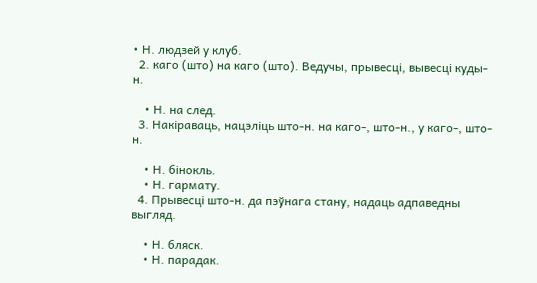• Н. людзей у клуб.
  2. каго (што) на каго (што). Ведучы, прывесці, вывесці куды-н.

    • Н. на след.
  3. Накіраваць, нацэліць што-н. на каго-, што-н., у каго-, што-н.

    • Н. бінокль.
    • Н. гармату.
  4. Прывесці што-н. да пэўнага стану, надаць адпаведны выгляд.

    • Н. бляск.
    • Н. парадак.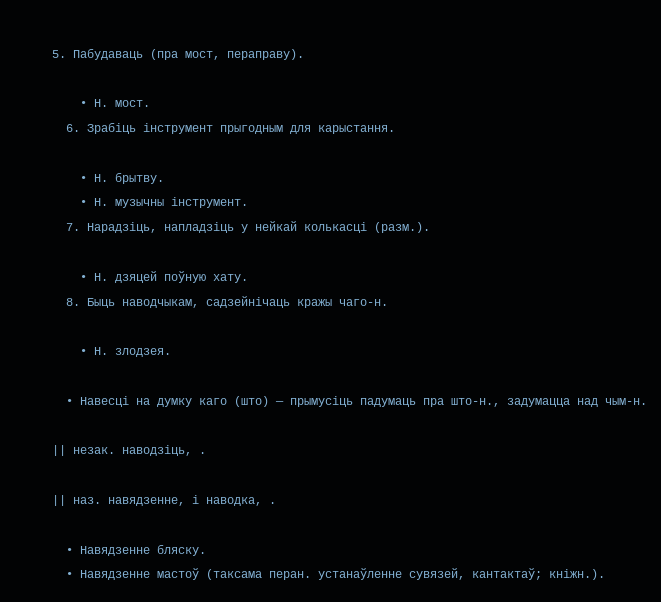5. Пабудаваць (пра мост, пераправу).

    • Н. мост.
  6. Зрабіць інструмент прыгодным для карыстання.

    • Н. брытву.
    • Н. музычны інструмент.
  7. Нарадзіць, напладзіць у нейкай колькасці (разм.).

    • Н. дзяцей поўную хату.
  8. Быць наводчыкам, садзейнічаць кражы чаго-н.

    • Н. злодзея.

  • Навесці на думку каго (што) — прымусіць падумаць пра што-н., задумацца над чым-н.

|| незак. наводзіць, .

|| наз. навядзенне, і наводка, .

  • Навядзенне бляску.
  • Навядзенне мастоў (таксама перан. устанаўленне сувязей, кантактаў; кніжн.).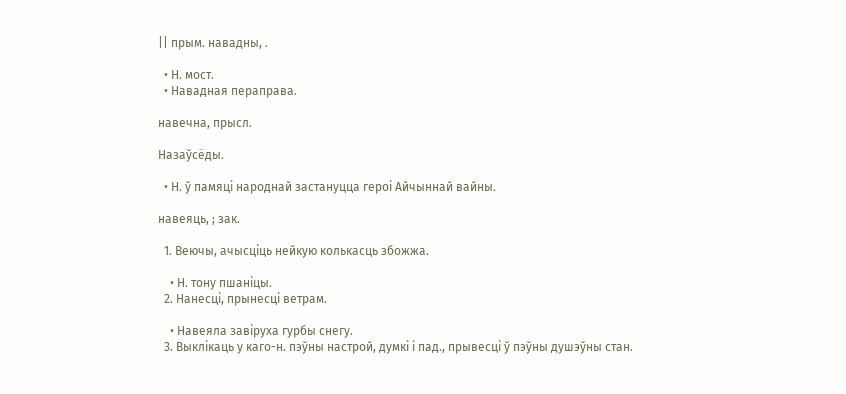|| прым. навадны, .

  • Н. мост.
  • Навадная пераправа.

навечна, прысл.

Назаўсёды.

  • Н. ў памяці народнай застануцца героі Айчыннай вайны.

навеяць, ; зак.

  1. Веючы, ачысціць нейкую колькасць збожжа.

    • Н. тону пшаніцы.
  2. Нанесці, прынесці ветрам.

    • Навеяла завіруха гурбы снегу.
  3. Выклікаць у каго-н. пэўны настрой, думкі і пад., прывесці ў пэўны душэўны стан.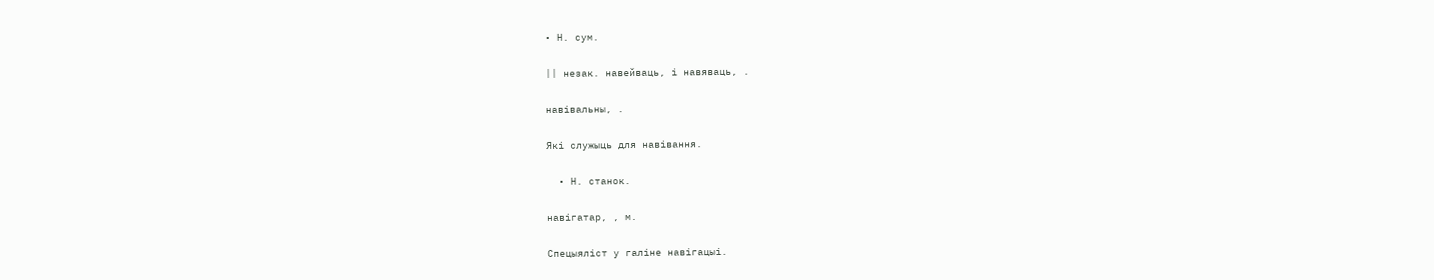• Н. сум.

|| незак. навейваць, і навяваць, .

навівальны, .

Які служыць для навівання.

  • Н. станок.

навігатар, , м.

Спецыяліст у галіне навігацыі.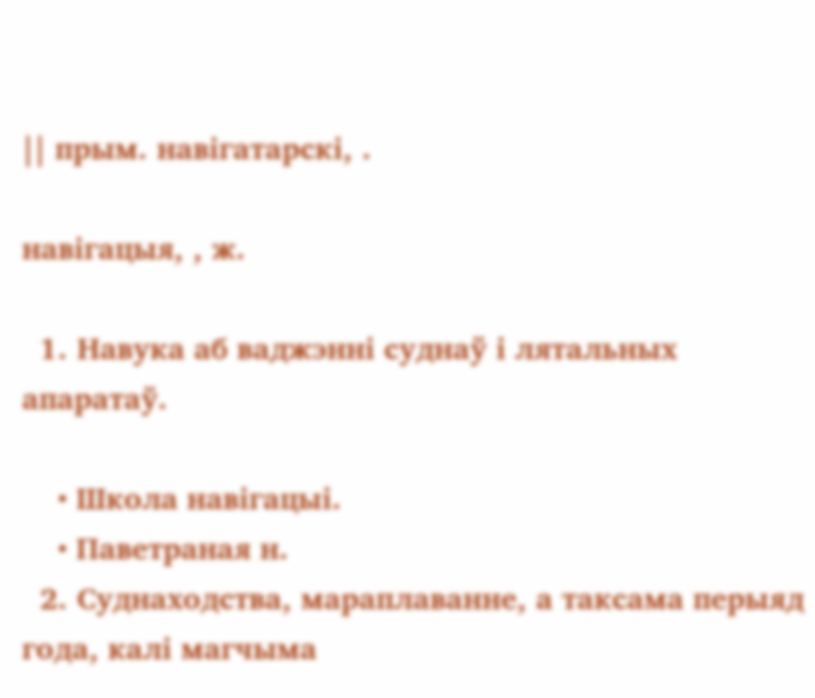|| прым. навігатарскі, .

навігацыя, , ж.

  1. Навука аб ваджэнні суднаў і лятальных апаратаў.

    • Школа навігацыі.
    • Паветраная н.
  2. Суднаходства, мараплаванне, а таксама перыяд года, калі магчыма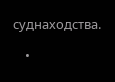суднаходства.

    •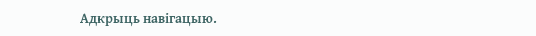Адкрыць навігацыю.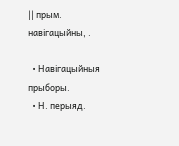|| прым. навігацыйны, .

  • Навігацыйныя прыборы.
  • Н. перыяд.